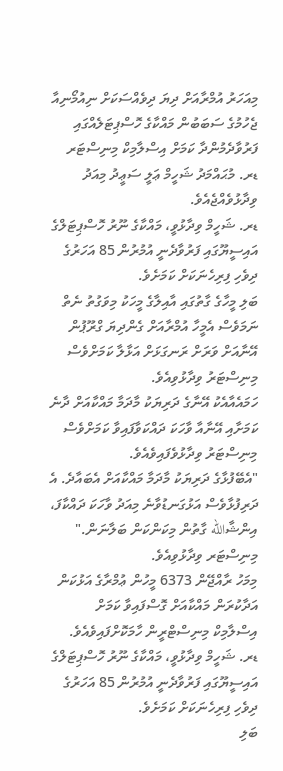މިއަހަރު އުމްރާއަށް ދިޔަ ދިވެއްސަކަށް ނިއުމޯނިއާ ޖެހުމުގެ ސަބަބުން މައްކާގެ ހޮސްޕިޓަލެއްގައި ފަރުވާދެމުންދާ ކަމަށް އިސްލާމިކް މިނިސްޓަރ ޑރ. މުޙައްމަދު ޝަހީމް ޢަލީ ސަޢީދު މިއަދު ވިދާޅުވެއްޖެއެވެ.
ޑރ. ޝަހީމް ވިދާޅުވީ، މައްކާގެ ނޫރު ހޮސްޕިޓަލްގެ އައިސީޔޫގައި ފަރުވާދެނީ އުމުރުން 85 އަހަރުގެ ދިވެހި ފިރިހެނަކަށް ކަމަށެވެ.
ބަލި މީހާގެ ގާތުގައި އާއިލާގެ މީހަކު މިވަގުތު ނެތް ނަމަވެސް އެމީހާ އުމްރާއަށް ގެންދިޔަ ގްރޫޕުން އޭނާއަށް ވަރަށް ރަނގަޅަށް އަޅާލާ ކަމަށްވެސް މިނިސްޓަރު ވިދާޅުވިއެވެ.
ހަމައެއާއެކު އޭނާގެ ދަރިޔަކު މާދަމާ މައްކާއަށް ދާނެ ކަމަށާއި އޭނާއާ ވާހަކަ ދައްކަވާފައިވާ ކަމަށްވެސް މިނިސްޓަރު ވިދާޅުވެފައިވެއެވެ.
"އެބޭފުޅާގެ ދަރިޔަކު މާދަމާ މައްކާއަށް އެބައާދެ. އެ ދަރިފުޅާވެސް އަޅުގަނޑުވާނެ މިއަދު ވާހަކަ ދައްކާފަ، އިންޝާالله ގާތުން މިކަންކަން ބަލާނަން." މިނިސްޓަރ ވިދާޅުވިއެވެ.
މިމަހު ރާއްޖޭން 6373 މީހުން ޢުމްރާގެ އަޅުކަން އަދާކުރަން މައްކާއަށް ގޮސްފައިވާ ކަމަށް އިސްލާމިކް މިނިސްޓްރީން ހާމަކޮށްފައިވެއެވެ.
ޑރ. ޝަހީމް ވިދާޅުވީ، މައްކާގެ ނޫރު ހޮސްޕިޓަލްގެ އައިސީޔޫގައި ފަރުވާދެނީ އުމުރުން 85 އަހަރުގެ ދިވެހި ފިރިހެނަކަށް ކަމަށެވެ.
ބަލި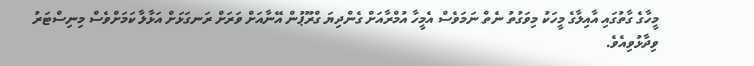މީހާގެ ގާތުގައި އާއިލާގެ މީހަކު މިވަގުތު ނެތް ނަމަވެސް އެމީހާ އުމްރާއަށް ގެންދިޔަ ގްރޫޕުން އޭނާއަށް ވަރަށް ރަނގަޅަށް އަޅާލާ ކަމަށްވެސް މިނިސްޓަރު ވިދާޅުވިއެވެ.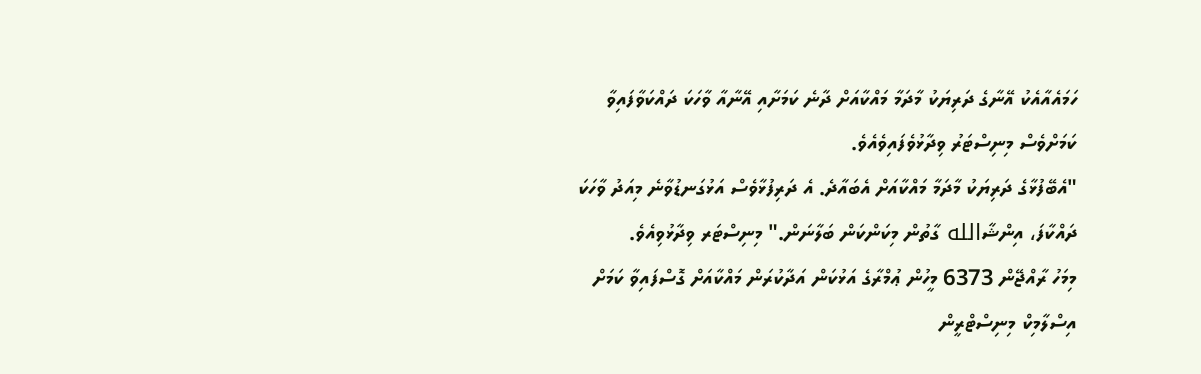ހަމައެއާއެކު އޭނާގެ ދަރިޔަކު މާދަމާ މައްކާއަށް ދާނެ ކަމަށާއި އޭނާއާ ވާހަކަ ދައްކަވާފައިވާ ކަމަށްވެސް މިނިސްޓަރު ވިދާޅުވެފައިވެއެވެ.
"އެބޭފުޅާގެ ދަރިޔަކު މާދަމާ މައްކާއަށް އެބައާދެ. އެ ދަރިފުޅާވެސް އަޅުގަނޑުވާނެ މިއަދު ވާހަކަ ދައްކާފަ، އިންޝާالله ގާތުން މިކަންކަން ބަލާނަން." މިނިސްޓަރ ވިދާޅުވިއެވެ.
މިމަހު ރާއްޖޭން 6373 މީހުން ޢުމްރާގެ އަޅުކަން އަދާކުރަން މައްކާއަށް ގޮސްފައިވާ ކަމަށް އިސްލާމިކް މިނިސްޓްރީން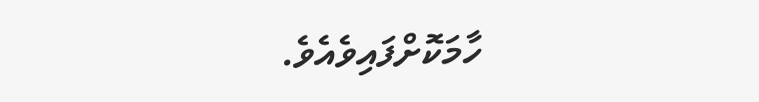ހާމަކޮށްފައިވެއެވެ.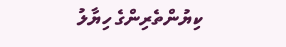ކިޔުންތެރިންގެ ހިޔާލު